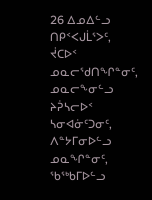26 ᐃᓄᐃᓪᓗ ᑎᑭᑉᐸᒍᒫᕐᐳᑦ, ᔫᑕᐅᑉ ᓄᓇᓕᖁᑎᖏᓐᓂᑦ, ᓄᓇᓕᖕᓂᓪᓗ ᔨᕉᓴᓕᐅᑉ ᓴᓂᐊᓃᑦᑐᓂᑦ, ᐱᓐᔭᒥᓂᐅᓪᓗ ᓄᓇᖏᓐᓂᑦ, ᖃᖅᑲᒥᐅᓪᓗ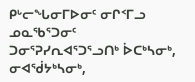ᑭᒡᓕᖓᓂᒥᐅᓂᑦ ᓂᒋᑉᒥᓗ ᓄᓇᖃᕐᑐᓂᑦ ᑐᓂᕐᕈᓯᕆᐊᕐᑐᕐᓗᑎᒃ ᐆᑕᒃᓴᓂᒃ, ᓂᐊᖂᔭᒃᓴᓂᒃ,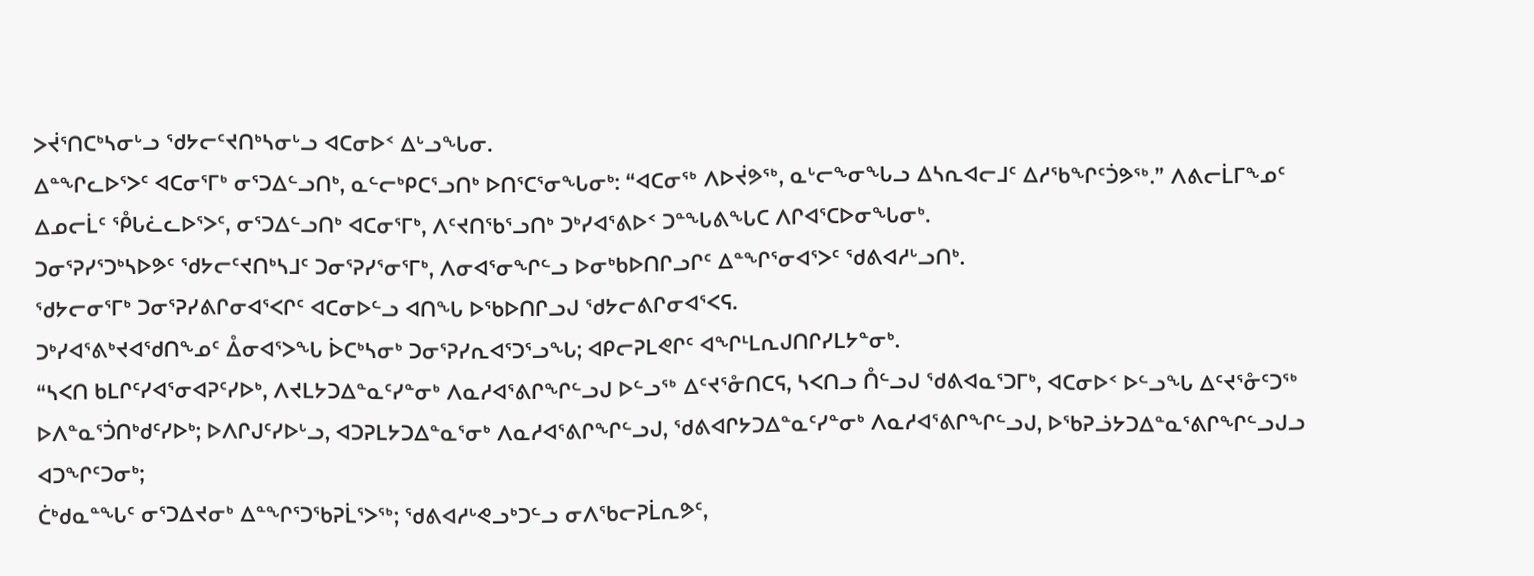ᐳᔫᕐᑎᑕᒃᓴᓂᒡᓗ ᖁᔭᓕᑦᔪᑎᒃᓴᓂᒡᓗ ᐊᑕᓂᐅᑉ ᐃᒡᓗᖓᓂ.
ᐃᓐᖏᓚᐅᕐᐳᑦ ᐊᑕᓂᕐᒥᒃ ᓂᕐᑐᐃᓪᓗᑎᒃ, ᓇᓪᓕᒃᑭᑕᕐᓗᑎᒃ ᐅᑎᕐᑕᕐᓂᖓᓂᒃ: “ᐊᑕᓂᖅ ᐱᐅᔫᕗᖅ, ᓇᒡᓕᖕᓂᖓᓗ ᐃᓴᕆᐊᓕᒧᑦ ᐃᓱᖃᖏᑦᑑᕗᖅ.” ᐱᕕᓕᒫᒥᖕᓄᑦ ᐃᓄᓕᒫᑦ ᕾᒐᓛᓚᐅᕐᐳᑦ, ᓂᕐᑐᐃᓪᓗᑎᒃ ᐊᑕᓂᕐᒥᒃ, ᐱᑦᔪᑎᖃᕐᓗᑎᒃ ᑐᒃᓯᐊᕐᕕᐅᑉ ᑐᓐᖓᕕᖓᑕ ᐱᒋᐊᕐᑕᐅᓂᖓᓂᒃ.
ᑐᓂᕐᕈᓯᕐᑐᒃᓴᐅᕗᑦ ᖁᔭᓕᑦᔪᑎᒃᓴᒧᑦ ᑐᓂᕐᕈᓯᕐᓂᕐᒥᒃ, ᐱᓂᐊᕐᓂᖏᓪᓗ ᐅᓂᒃᑲᐅᑎᒋᓗᒋᑦ ᐃᓐᖏᕐᓂᐊᕐᐳᑦ ᖁᕕᐊᓱᒡᓗᑎᒃ.
ᖁᔭᓕᓂᕐᒥᒃ ᑐᓂᕐᕈᓯᕕᒋᓂᐊᕐᐸᒋᑦ ᐊᑕᓂᐅᓪᓗ ᐊᑎᖓ ᐅᖃᐅᑎᒋᓗᒍ ᖁᔭᓕᕕᒋᓂᐊᕐᐸᕋ.
ᑐᒃᓯᐊᕐᕕᒃᔪᐊᖁᑎᖕᓄᑦ ᐂᓂᐊᕐᐳᖓ ᐆᑕᒃᓴᓂᒃ ᑐᓂᕐᕈᓯᕆᐊᕐᑐᕐᓗᖓ; ᐊᑭᓕᕈᒪᕙᒋᑦ ᐊᖏᒻᒪᕆᒍᑎᒋᓯᒪᔭᓐᓂᒃ.
“ᓴᐸᑎ ᑲᒪᒋᑦᓯᐊᕐᓂᐊᕈᑦᓯᐅᒃ, ᐱᔪᒪᔭᑐᐃᓐᓇᑦᓯᓐᓂᒃ ᐱᓇᓱᐊᕐᕕᒋᖏᓪᓗᒍ ᐅᓪᓗᖅ ᐃᑦᔪᕐᓁᑎᑕᕋ, ᓴᐸᑎᓗ ᑍᓪᓗᒍ ᖁᕕᐊᓇᕐᑐᒥᒃ, ᐊᑕᓂᐅᑉ ᐅᓪᓗᖓ ᐃᑦᔪᕐᓁᑦᑐᖅ ᐅᐱᓐᓇᕐᑑᑎᒃᑯᑦᓯᐅᒃ; ᐅᐱᒋᒍᑦᓯᐅᒡᓗ, ᐊᑐᕈᒪᔭᑐᐃᓐᓇᕐᓂᒃ ᐱᓇᓱᐊᕐᕕᒋᖏᓪᓗᒍ, ᖁᕕᐊᒋᔭᑐᐃᓐᓇᑦᓯᓐᓂᒃ ᐱᓇᓱᐊᕐᕕᒋᖏᓪᓗᒍ, ᐅᖃᕈᓘᔭᑐᐃᓐᓇᕐᕕᒋᖏᓪᓗᒍᓗ ᐊᑐᖏᑦᑐᓂᒃ;
ᑖᒃᑯᓇᓐᖓᑦ ᓂᕐᑐᐃᔪᓂᒃ ᐃᓐᖏᕐᑐᖃᕈᒫᕐᐳᖅ; ᖁᕕᐊᓱᒡᕙᓗᒃᑐᓪᓗ ᓂᐱᖃᓕᕈᒫᕆᕗᑦ,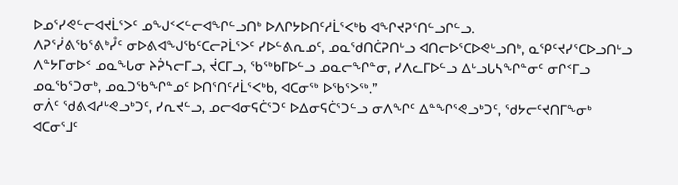ᐅᓄᕐᓯᕙᓪᓕᐊᔪᒫᕐᐳᑦ ᓄᖑᑉᐸᓪᓕᐊᖏᓪᓗᑎᒃ ᐅᐱᒋᔭᐅᑎᑦᓱᒫᕐᐸᒃᑲ ᐊᖏᔪᕈᕐᑎᓪᓗᒋᓪᓗ.
ᐱᕈᕐᓰᕕᖃᕐᕕᒃᓮᑦ ᓂᐅᕕᐊᖑᖃᑦᑕᓕᕈᒫᕐᐳᑦ ᓯᐅᓪᕕᕆᓄᑦ, ᓄᓇᖁᑎᑖᕈᑎᒡᓗ ᐊᑎᓕᐅᕐᑕᐅᕙᒡᓗᑎᒃ, ᓇᕿᑦᔪᓯᕐᑕᐅᓗᑎᒡᓗ ᐱᓐᔭᒥᓂᐅᑉ ᓄᓇᖓᓂ ᔨᕉᓴᓕᒥᓗ, ᔫᑕᒥᓗ, ᖃᖅᑲᒥᐅᓪᓗ ᓄᓇᓕᖏᓐᓂ, ᓯᐱᓚᒥᐅᓪᓗ ᐃᒡᓗᒐᓴᖏᓐᓂᑦ ᓂᒋᑉᒥᓗ ᓄᓇᖃᕐᑐᓂᒃ, ᓄᓇᑐᖃᖏᓐᓄᑦ ᐅᑎᕐᑎᑦᓱᒫᕐᐸᒃᑲ, ᐊᑕᓂᖅ ᐅᖃᕐᐳᖅ.”
ᓂᐲᑦ ᖁᕕᐊᓱᒡᕙᓗᒃᑐᑦ, ᓯᕆᔪᓪᓗ, ᓄᓕᐊᓂᕋᑖᕐᑐᑦ ᐅᐃᓂᕋᑖᕐᑐᓪᓗ ᓂᐱᖏᑦ ᐃᓐᖏᕐᕙᓗᒃᑐᑦ, ᖁᔭᓕᑦᔪᑎᒥᖕᓂᒃ ᐊᑕᓂᕐᒧᑦ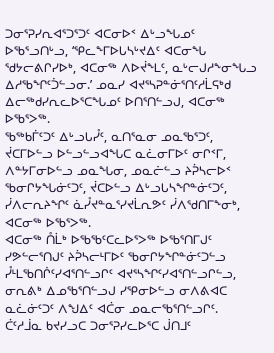ᑐᓂᕐᕈᓯᕆᐊᕐᑐᕐᑐᑦ ᐊᑕᓂᐅᑉ ᐃᒡᓗᖓᓄᑦ ᐅᖃᕐᓗᑎᒡᓗ, ‘ᕿᓚᖕᒥᐅᒐᓴᒡᔪᐃᑦ ᐊᑕᓂᖓ ᖁᔭᓕᕕᒋᓯᐅᒃ, ᐊᑕᓂᖅ ᐱᐅᔫᖕᒪᑦ, ᓇᒡᓕᒍᓱᖕᓂᖓᓗ ᐃᓱᖃᖏᑦᑑᓪᓗᓂ.’ ᓄᓇᓯ ᐊᔪᕐᓴᕈᓐᓃᕐᑎᑦᓱᒫᕋᒃᑯ ᐃᓕᖅᑯᓯᕆᓚᐅᕐᑕᖓᓄᑦ ᐅᑎᕐᑎᓪᓗᒍ, ᐊᑕᓂᖅ ᐅᖃᕐᐳᖅ.
ᖃᖅᑲᒦᑦᑐᑦ ᐃᒡᓗᒐᓮᑦ, ᓇᑎᕐᓇᓂ ᓄᓇᖃᕐᑐᑦ, ᔫᑕᒥᐅᓪᓗ ᐅᓪᓗᓪᓗᐊᖓᑕ ᓇᓛᓂᒥᐅᑦ ᓂᒋᑉᒥ, ᐱᓐᔭᒥᓂᐅᓪᓗ ᓄᓇᖓᓂ, ᓄᓇᓖᓪᓗ ᔨᕉᓴᓕᐅᑉ ᖃᓂᒋᔭᖓᓃᑦᑐᑦ, ᔫᑕᐅᓪᓗ ᐃᒡᓗᒐᓴᖏᓐᓃᑦᑐᑦ, ᓰᐱᓕᕆᔨᖏᑦ ᓈᓮᔪᓐᓇᕐᓯᔪᒫᕆᕗᑦ ᓰᐱᖁᑎᒥᖕᓂᒃ, ᐊᑕᓂᖅ ᐅᖃᕐᐳᖅ.
ᐊᑕᓂᖅ ᑍᒫᒃ ᐅᖃᖃᑦᑕᓚᐅᕐᐳᖅ ᐅᖃᕐᑎᒥᒍᑦ ᓯᕗᓪᓕᕐᑎᒍᑦ ᔨᕉᓴᓕᒻᒥᐅᑦ ᖃᓂᒋᔭᖏᓐᓃᑦᑐᓪᓗ ᓮᒻᒪᖃᑎᒌᑦᓯᐊᕐᑎᓪᓗᒋᑦ ᐊᔪᕐᓴᖏᑦᓯᐊᕐᑎᓪᓗᒋᓪᓗ, ᓂᕆᕕᒃ ᐃᓄᖃᕐᑎᓪᓗᒍ ᓯᕿᓂᐅᓪᓗ ᓂᐱᕕᐊᑕ ᓇᓛᓃᑦᑐᑦ ᐱᖑᐃᑦ ᐊᑖᓂ ᓄᓇᓕᖃᕐᑎᓪᓗᒋᑦ.
ᑖᑦᓱᒨᓇ ᑲᔪᓯᓗᑕ ᑐᓂᕐᕈᓯᓚᐅᕐᑕ ᒎᑎᒧᑦ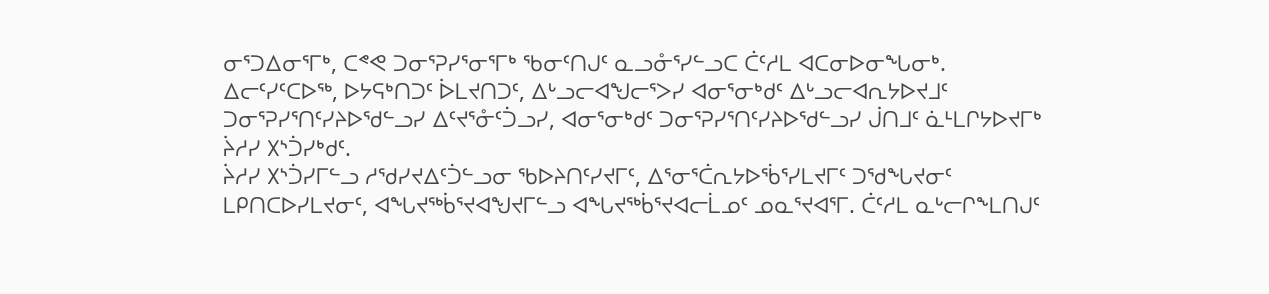ᓂᕐᑐᐃᓂᕐᒥᒃ, ᑕᕝᕙ ᑐᓂᕐᕈᓯᕐᓂᕐᒥᒃ ᖃᓂᑦᑎᒍᑦ ᓇᓗᓁᕐᓯᓪᓗᑕ ᑖᑦᓱᒪ ᐊᑕᓂᐅᓂᖓᓂᒃ.
ᐃᓕᑦᓯᑦᑕᐅᖅ, ᐅᔭᕋᒃᑎᑐᑦ ᐆᒪᔪᑎᑐᑦ, ᐃᒡᓗᓕᐊᖑᓕᕐᐳᓯ ᐊᓂᕐᓂᒃᑯᑦ ᐃᒡᓗᓕᐊᕆᔭᐅᔪᒧᑦ ᑐᓂᕐᕈᓯᕐᑎᑦᓯᔨᐅᖁᓪᓗᓯ ᐃᑦᔪᕐᓁᑦᑑᓗᓯ, ᐊᓂᕐᓂᒃᑯᑦ ᑐᓂᕐᕈᓯᕐᑎᑦᓯᔨᐅᖁᓪᓗᓯ ᒎᑎᒧᑦ ᓈᒻᒪᒋᔭᐅᔪᒥᒃ ᔩᓱᓯ ᙭ᔅᑑᓯᒃᑯᑦ.
ᔩᓱᓯ ᙭ᔅᑑᓯᒥᓪᓗ ᓱᖁᓯᔪᐃᑦᑑᓪᓗᓂ ᖃᐅᔨᑎᑦᓯᔪᒥᑦ, ᐃᕐᓂᕐᑖᕆᔭᐅᖄᕐᓯᒪᔪᒥᑦ ᑐᖁᖓᔪᓂᑦ ᒪᑭᑎᑕᐅᓯᒪᔪᓂᑦ, ᐊᖓᔪᖅᑳᕐᔪᐊᖑᔪᒥᓪᓗ ᐊᖓᔪᖅᑳᕐᔪᐊᓕᒫᓄᑦ ᓄᓇᕐᔪᐊᕐᒥ. ᑖᑦᓱᒪ ᓇᒡᓕᒋᖕᒪᑎᒍᑦ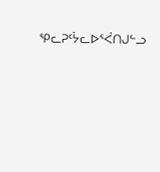ᕿᓚᕈᑦᔮᓚᐅᕐᐹᑎᒍᓪᓗ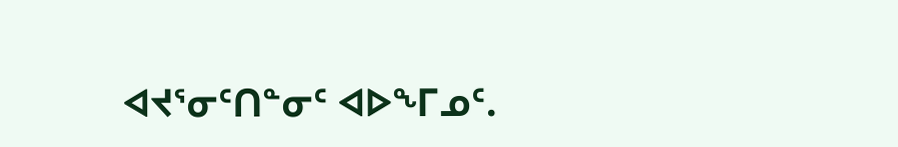ᐊᔪᕐᓂᑦᑎᓐᓂᑦ ᐊᐅᖕᒥᓄᑦ.